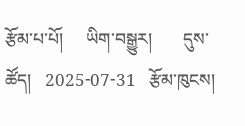རྩོམ་པ་པོ།     ཡིག་བསྒྱུར།       དུས་ཚོད།   2025-07-31   རྩོམ་ཁུངས།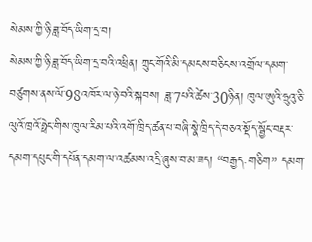སེམས་ཀྱི་ཉི་ཟླ་བོད་ཡིག་དྲ་བ།
སེམས་ཀྱི་ཉི་ཟླ་བོད་ཡིག་དྲ་བའི་འཕྲིན། ཀྲུང་གོའི་མི་དམངས་བཅིངས་འགྲོལ་དམག་བཙུགས་ནས་ལོ་98འཁོར་ལ་ཉེ་བའི་སྐབས། ཟླ་7པའི་ཚེས་30ཉིན། ཁུལ་ཨུའི་ཧྲུའུ་ཅི་ལུའོ་ཁྲའོ་ཧྥེང་གིས་ཁུལ་རིམ་པའི་འགོ་ཁྲིད་ཚན་པ་བཞི་སྣེ་ཁྲིད་དེ་བཅའ་སྡོད་སྦྱོང་བརྡར་དམག་དཔུང་གི་དཔོན་དམག་ལ་འཚམས་འདྲི་ཞུས་བ་མ་ཟད། “བརྒྱད·གཅིག” དམག་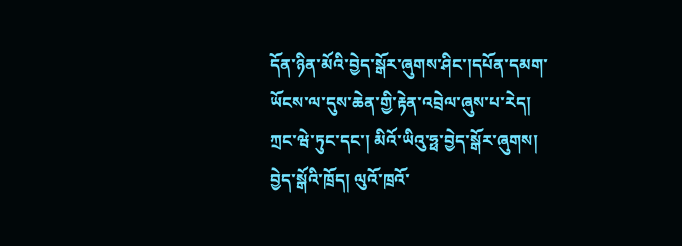དོན་ཉིན་མོའི་བྱེད་སྒོར་ཞུགས་ཤིང་།དཔོན་དམག་ཡོངས་ལ་དུས་ཆེན་གྱི་རྟེན་འབྲེལ་ཞུས་པ་རེད།
ཀྲང་ཝེ་ཏུང་དང་། མིའོ་ཡིའུ་ཧྥ་བྱེད་སྒོར་ཞུགས།
བྱེད་སྒོའི་ཁྲོད། ལུའོ་ཁྲའོ་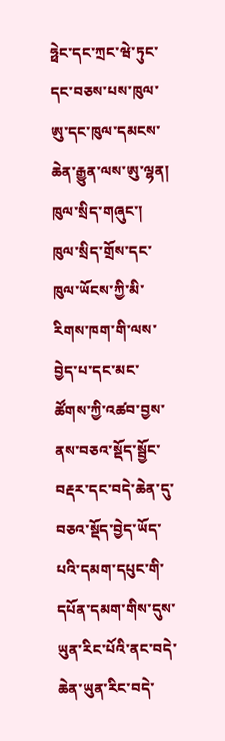ཧྥེང་དང་ཀྲང་ཝེ་ཏུང་དང་བཅས་པས་ཁུལ་ཨུ་དང་ཁུལ་དམངས་ཆེན་རྒྱུན་ལས་ཨུ་ལྷན། ཁུལ་སྲིད་གཞུང་། ཁུལ་སྲིད་གྲོས་དང་ཁུལ་ཡོངས་ཀྱི་མི་རིགས་ཁག་གི་ལས་བྱེད་པ་དང་མང་ཚོགས་ཀྱི་འཚབ་བྱས་ནས་བཅའ་སྡོད་སྦྱོང་བརྡར་དང་བདེ་ཆེན་དུ་བཅའ་སྡོད་བྱེད་ཡོད་པའི་དམག་དཔུང་གི་དཔོན་དམག་གིས་དུས་ཡུན་རིང་པོའི་ནང་བདེ་ཆེན་ཡུན་རིང་བདེ་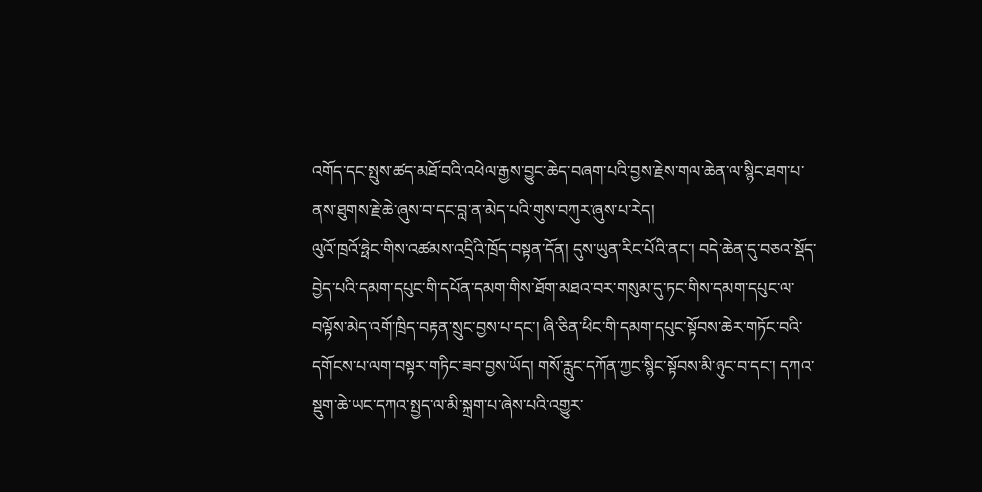འགོད་དང་སྤུས་ཚད་མཐོ་བའི་འཕེལ་རྒྱས་བྱུང་ཆེད་བཞག་པའི་བྱས་རྗེས་གལ་ཆེན་ལ་སྙིང་ཐག་པ་ནས་ཐུགས་རྗེ་ཆེ་ཞུས་བ་དང་བླ་ན་མེད་པའི་གུས་བཀུར་ཞུས་པ་རེད།
ལུའོ་ཁྲའོ་ཧྥེང་གིས་འཚམས་འདྲིའི་ཁྲོད་བསྟན་དོན། དུས་ཡུན་རིང་པོའི་ནང་། བདེ་ཆེན་དུ་བཅའ་སྡོད་བྱེད་པའི་དམག་དཔུང་གི་དཔོན་དམག་གིས་ཐོག་མཐའ་བར་གསུམ་དུ་ཏང་གིས་དམག་དཔུང་ལ་བལྟོས་མེད་འགོ་ཁྲིད་བརྟན་སྲུང་བྱས་པ་དང་། ཞི་ཅིན་ཕིང་གི་དམག་དཔུང་སྟོབས་ཆེར་གཏོང་བའི་དགོངས་པ་ལག་བསྟར་གཏིང་ཟབ་བྱས་ཡོད། གསོ་རླུང་དཀོན་ཀྱང་སྙིང་སྟོབས་མི་ཉུང་བ་དང་། དཀའ་སྡུག་ཆེ་ཡང་དཀའ་སྤྱད་ལ་མི་སྐྲག་པ་ཞེས་པའི་འགྱུར་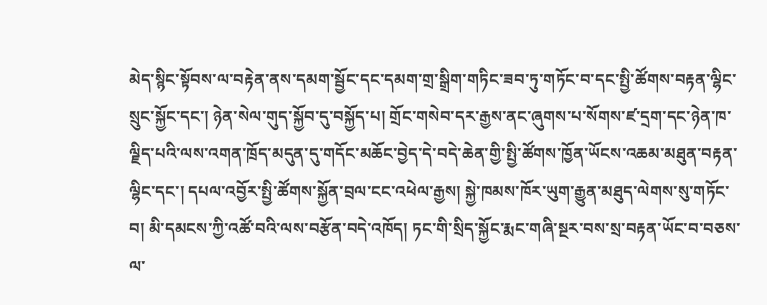མེད་སྙིང་སྟོབས་ལ་བརྟེན་ནས་དམག་སྦྱོང་དང་དམག་གྲ་སྒྲིག་གཏིང་ཟབ་ཏུ་གཏོང་བ་དང་སྤྱི་ཚོགས་བརྟན་ལྷིང་སྲུང་སྐྱོང་དང་། ཉེན་སེལ་གུད་སྐྱོབ་དུ་བསྐྱོད་པ། གྲོང་གསེབ་དར་རྒྱས་ནང་ཞུགས་པ་སོགས་ཛ་དྲག་དང་ཉེན་ཁ་ལྗིད་པའི་ལས་འགན་ཁྲོད་མདུན་དུ་གདོང་མཆོང་བྱེད་དེ་བདེ་ཆེན་གྱི་སྤྱི་ཚོགས་ཁྱོན་ཡོངས་འཆམ་མཐུན་བརྟན་ལྷིང་དང་། དཔལ་འབྱོར་སྤྱི་ཚོགས་སྐྱོན་བྲལ་ངང་འཕེལ་རྒྱས། སྐྱེ་ཁམས་ཁོར་ཡུག་རྒྱུན་མཐུད་ལེགས་སུ་གཏོང་བ། མི་དམངས་ཀྱི་འཚོ་བའི་ལས་བརྩོན་བདེ་འཁོད། ཏང་གི་སྲིད་སྐྱོང་རྨང་གཞི་སྔར་བས་སྲ་བརྟན་ཡོང་བ་བཅས་ལ་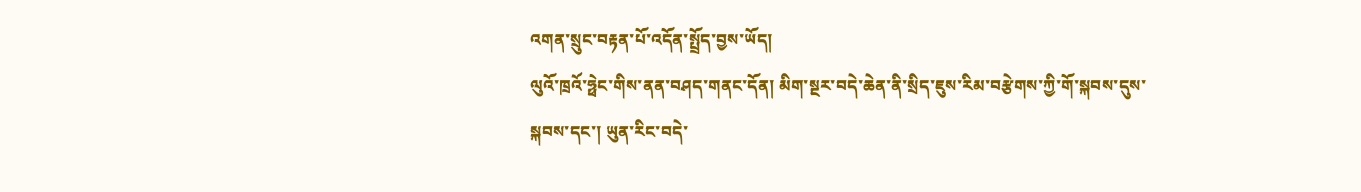འགན་སྲུང་བརྟན་པོ་འདོན་སྤྲོད་བྱས་ཡོད།
ལུའོ་ཁྲའོ་ཧྥེང་གིས་ནན་བཤད་གནང་དོན། མིག་སྔར་བདེ་ཆེན་ནི་སྲིད་ཇུས་རིམ་བརྩེགས་ཀྱི་གོ་སྐབས་དུས་སྐབས་དང་། ཡུན་རིང་བདེ་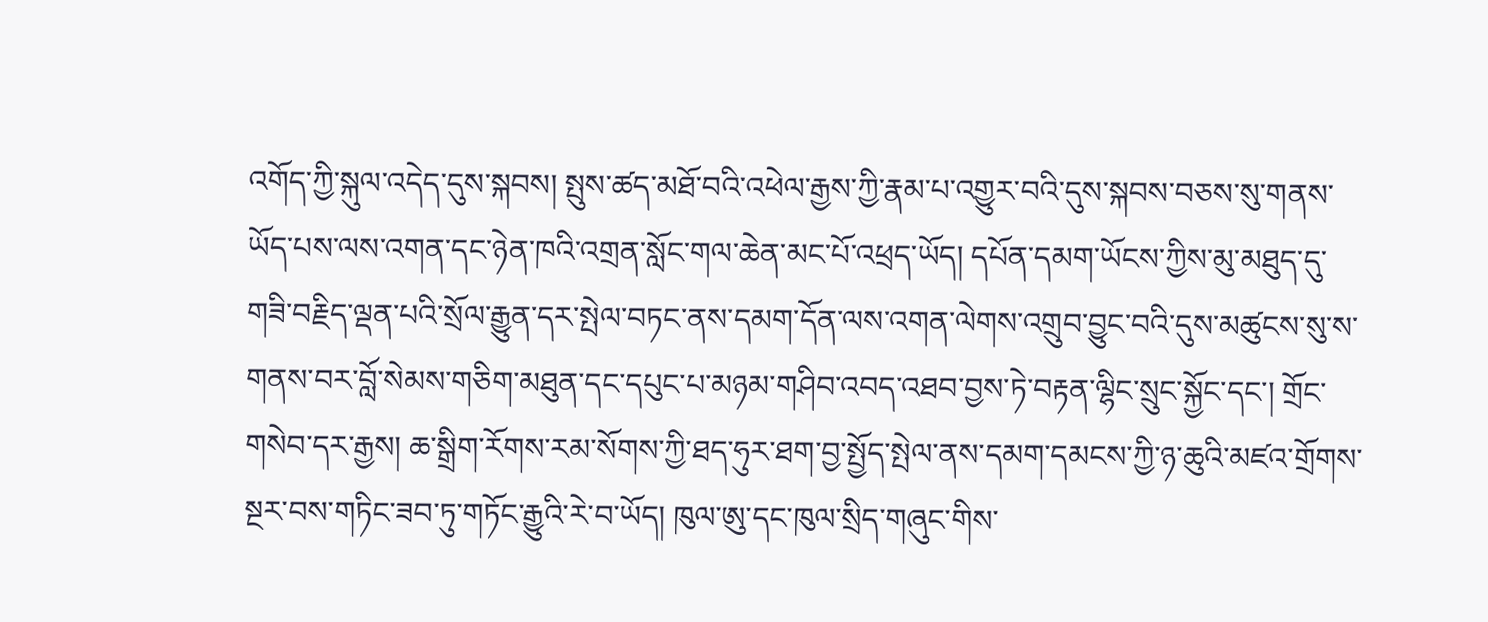འགོད་ཀྱི་སྐུལ་འདེད་དུས་སྐབས། སྤུས་ཚད་མཐོ་བའི་འཕེལ་རྒྱས་ཀྱི་རྣམ་པ་འགྱུར་བའི་དུས་སྐབས་བཅས་སུ་གནས་ཡོད་པས་ལས་འགན་དང་ཉེན་ཁའི་འགྲན་སློང་གལ་ཆེན་མང་པོ་འཕྲད་ཡོད། དཔོན་དམག་ཡོངས་ཀྱིས་མུ་མཐུད་དུ་གཟི་བརྗིད་ལྡན་པའི་སྲོལ་རྒྱུན་དར་སྤེལ་བཏང་ནས་དམག་དོན་ལས་འགན་ལེགས་འགྲུབ་བྱུང་བའི་དུས་མཚུངས་སུ་ས་གནས་བར་བློ་སེམས་གཅིག་མཐུན་དང་དཔུང་པ་མཉམ་གཤིབ་འབད་འཐབ་བྱས་ཏེ་བརྟན་ལྷིང་སྲུང་སྐྱོང་དང་། གྲོང་གསེབ་དར་རྒྱས། ཆ་སྒྲིག་རོགས་རམ་སོགས་ཀྱི་ཐད་ཧུར་ཐག་བྱ་སྤྱོད་སྤེལ་ནས་དམག་དམངས་ཀྱི་ཉ་ཆུའི་མཛའ་གྲོགས་སྔར་བས་གཏིང་ཟབ་ཏུ་གཏོང་རྒྱུའི་རེ་བ་ཡོད། ཁུལ་ཨུ་དང་ཁུལ་སྲིད་གཞུང་གིས་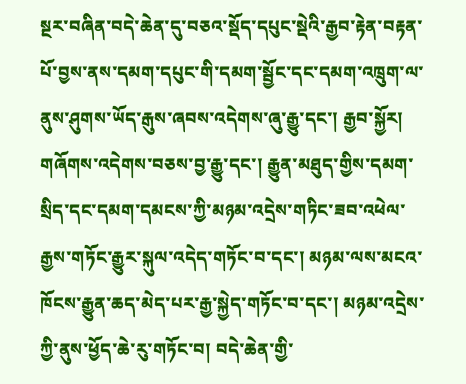སྔར་བཞིན་བདེ་ཆེན་དུ་བཅའ་སྡོད་དཔུང་སྡེའི་རྒྱབ་རྟེན་བརྟན་པོ་བྱས་ནས་དམག་དཔུང་གི་དམག་སྦྱོང་དང་དམག་འཁྲུག་ལ་ནུས་ཤུགས་ཡོད་རྒུས་ཞབས་འདེགས་ཞུ་རྒྱུ་དང་། རྒྱབ་སྐྱོར། གཞོགས་འདེགས་བཅས་བྱ་རྒྱུ་དང་། རྒྱུན་མཐུད་གྱིས་དམག་སྲིད་དང་དམག་དམངས་ཀྱི་མཉམ་འདྲེས་གཏིང་ཟབ་འཕེལ་རྒྱས་གཏོང་རྒྱུར་སྐུལ་འདེད་གཏོང་བ་དང་། མཉམ་ལས་མངའ་ཁོངས་རྒྱུན་ཆད་མེད་པར་རྒྱ་སྐྱེད་གཏོང་བ་དང་། མཉམ་འདྲེས་ཀྱི་ནུས་ཕྱོད་ཆེ་རུ་གཏོང་བ། བདེ་ཆེན་གྱི་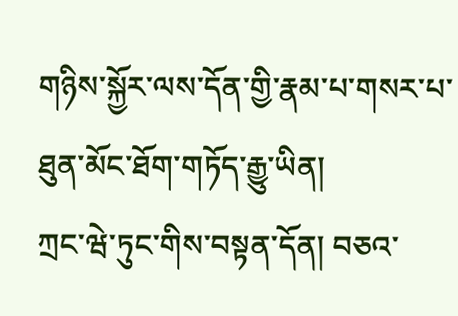གཉིས་སྐྱོར་ལས་དོན་གྱི་རྣམ་པ་གསར་པ་ཐུན་མོང་ཐོག་གཏོད་རྒྱུ་ཡིན།
ཀྲང་ཝེ་ཏུང་གིས་བསྟན་དོན། བཅའ་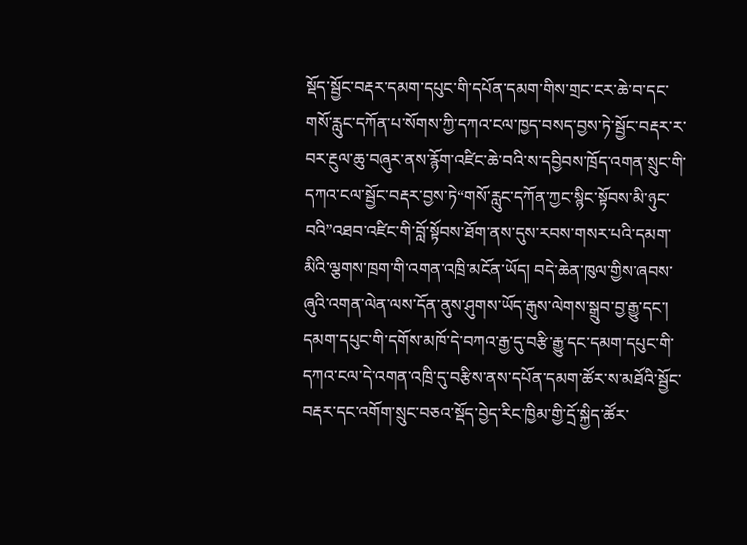སྡོད་སྦྱོང་བརྡར་དམག་དཔུང་གི་དཔོན་དམག་གིས་གྲང་ངར་ཆེ་བ་དང་གསོ་རླུང་དཀོན་པ་སོགས་ཀྱི་དཀའ་ངལ་ཁྱད་བསད་བྱས་ཏེ་སྦྱོང་བརྡར་ར་བར་རྔུལ་ཆུ་བཞུར་ནས་རྙོག་འཛིང་ཆེ་བའི་ས་དབྱིབས་ཁྲོད་འགན་སྲུང་གི་དཀའ་ངལ་སྦྱོང་བརྡར་བྱས་ཏེ“གསོ་རླུང་དཀོན་ཀྱང་སྙིང་སྟོབས་མི་ཉུང་བའི”འཐབ་འཛིང་གི་བློ་སྟོབས་ཐོག་ནས་དུས་རབས་གསར་པའི་དམག་མིའི་ལྕགས་ཁྲག་གི་འགན་འཁྲི་མངོན་ཡོད། བདེ་ཆེན་ཁུལ་གྱིས་ཞབས་ཞུའི་འགན་ལེན་ལས་དོན་ནུས་ཤུགས་ཡོད་རྒུས་ལེགས་སྒྲུབ་བྱ་རྒྱུ་དང་། དམག་དཔུང་གི་དགོས་མཁོ་དེ་བཀའ་རྒྱ་དུ་བརྩི་རྒྱུ་དང་དམག་དཔུང་གི་དཀའ་ངལ་དེ་འགན་འཁྲི་དུ་བརྩིས་ནས་དཔོན་དམག་ཚོར་ས་མཐོའི་སྦྱོང་བརྡར་དང་འགོག་སྲུང་བཅའ་སྡོད་བྱེད་རིང་ཁྱིམ་གྱི་དྲོ་སྐྱིད་ཚོར་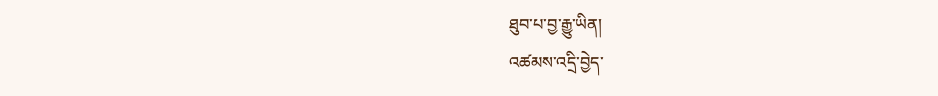ཐུབ་པ་བྱ་རྒྱུ་ཡིན།
འཚམས་འདྲི་བྱེད་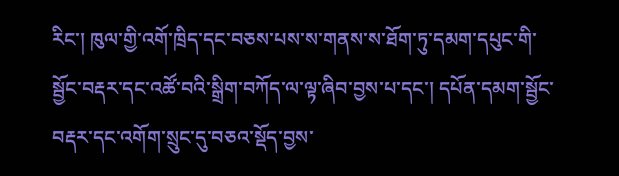རིང་། ཁུལ་གྱི་འགོ་ཁྲིད་དང་བཅས་པས་ས་གནས་ས་ཐོག་ཏུ་དམག་དཔུང་གི་སྦྱོང་བརྡར་དང་འཚོ་བའི་སྒྲིག་བཀོད་ལ་ལྟ་ཞིབ་བྱས་པ་དང་། དཔོན་དམག་སྦྱོང་བརྡར་དང་འགོག་སྲུང་དུ་བཅའ་སྡོད་བྱས་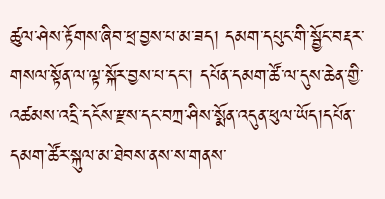ཚུལ་ཤེས་རྟོགས་ཞིབ་ཕྲ་བྱས་པ་མ་ཟད། དམག་དཔུང་གི་སྦྱོང་བརྡར་གསལ་སྟོན་ལ་ལྟ་སྐོར་བྱས་པ་དང་། དཔོན་དམག་ཚོ་ལ་དུས་ཆེན་གྱི་འཚམས་འདྲི་དངོས་རྫས་དང་བཀྲ་ཤིས་སྨོན་འདུན་ཕུལ་ཡོད།དཔོན་དམག་ཚོར་སྐུལ་མ་ཐེབས་ནས་ས་གནས་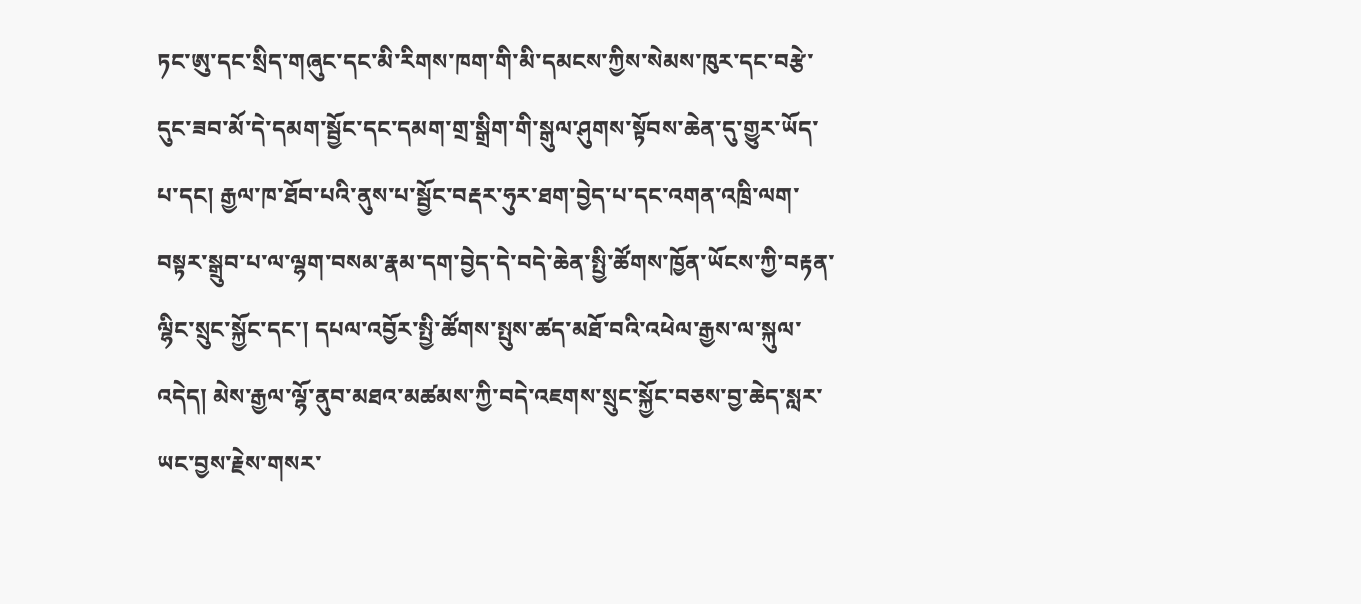ཏང་ཨུ་དང་སྲིད་གཞུང་དང་མི་རིགས་ཁག་གི་མི་དམངས་ཀྱིས་སེམས་ཁུར་དང་བརྩེ་དུང་ཟབ་མོ་དེ་དམག་སྦྱོང་དང་དམག་གྲ་སྒྲིག་གི་སྒུལ་ཤུགས་སྟོབས་ཆེན་དུ་གྱུར་ཡོད་པ་དང། རྒྱལ་ཁ་ཐོབ་པའི་ནུས་པ་སྦྱོང་བརྡར་ཧུར་ཐག་བྱེད་པ་དང་འགན་འཁྲི་ལག་བསྟར་སྒྲུབ་པ་ལ་ལྷག་བསམ་རྣམ་དག་བྱེད་དེ་བདེ་ཆེན་སྤྱི་ཚོགས་ཁྱོན་ཡོངས་ཀྱི་བརྟན་ལྷིང་སྲུང་སྐྱོང་དང་། དཔལ་འབྱོར་སྤྱི་ཚོགས་སྤུས་ཚད་མཐོ་བའི་འཕེལ་རྒྱས་ལ་སྐུལ་འདེད། མེས་རྒྱལ་ལྷོ་ནུབ་མཐའ་མཚམས་ཀྱི་བདེ་འཇགས་སྲུང་སྐྱོང་བཅས་བྱ་ཆེད་སླར་ཡང་བྱས་རྗེས་གསར་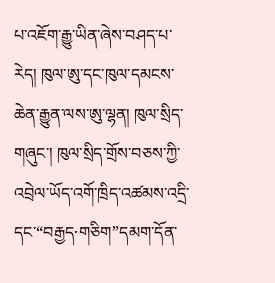པ་འཇོག་རྒྱུ་ཡིན་ཞེས་བཤད་པ་རེད། ཁུལ་ཨུ་དང་ཁུལ་དམངས་ཆེན་རྒྱུན་ལས་ཨུ་ལྷན། ཁུལ་སྲིད་གཞུང་། ཁུལ་སྲིད་གྲོས་བཅས་ཀྱི་འབྲེལ་ཡོད་འགོ་ཁྲིད་འཚམས་འདྲི་དང་“བརྒྱད·གཅིག”དམག་དོན་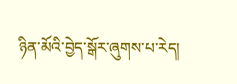ཉིན་མོའི་བྱེད་སྒོར་ཞུགས་པ་རེད།